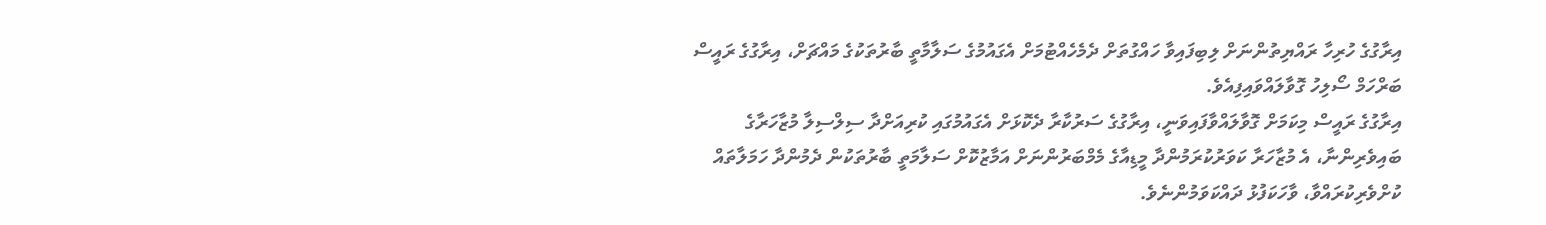އިރާގުގެ ހުރިހާ ރައްޔިތުންނަށް ލިބިފައިވާ ހައްގުތަށް ދެމެހެއްޓުމަށް އެގައުމުގެ ސަލާމާތީ ބާރުތަކުގެ މައްޗަށް، އިރާގުގެ ރައީސް ބަރްހަމް ސޯލިހު ގޮވާލައްވައިފިއެވެ.
އިރާގުގެ ރައީސް މިކަމަށް ގޮވާލައްވާފައިވަނީ، އިރާގުގެ ސަރުކާރާ ދެކޮޅަށް އެގައުމުގައި ކުރިއަށްދާ ސިލްސިލާ މުޒާހަރާގެ ބައިވެރިންނާ، އެ މުޒާހަރާ ކަވަރުކުރަމުންދާ މީޑިއާގެ މެމްބަރުންނަށް އަމާޒުކޮށް ސަލާމަތީ ބާރުތަކުން ދެމުންދާ ހަމަލާތައް ކުށްވެރިކުރައްވާ، ވާހަކަފުޅު ދައްކަވަމުންނެވެ.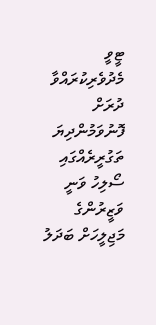ޓީވީ މެދުވެރިކުރައްވާ ދުރަށް ފޮނުވަމުންދިޔަ ތަގުރީރެއްގައި ސޯލިހު ވަނީ ވަޒީރުންގެ މަޖިލީހަށް ބަދަލު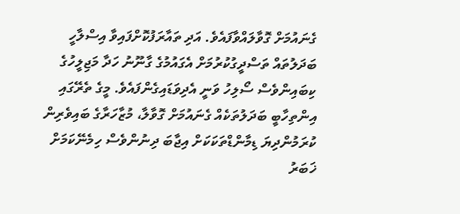ގެނައުމަށް ގޮވާލައްވާފައެވެ. އަދި ތައާރަފުކޮށްފައިވާ އިސްލާހީ ބަދަލުތައް ތަސްދީގުކުރުމަށް އެގައުމުގެ ގާނޫނު ހަދާ މަޖިލީހުގެ ކިބައިންވެސް ސޯލިހު ވަނީ އެދިވަޑައިގެންފައެވެ. މީގެ ތެރޭގައި އިންތިހާބީ ބަދަލުތަކެއް ގެނައުމަށް ގޮވާލާ، މުޒާހަރާގެ ބައިވެރިން ކުރަމުންދިޔަ ޑިމާންޑްތަކަކަށް އިޖާބަ ދިނުންވެސް ހިމެނޭކަމަށް ޚަބަރު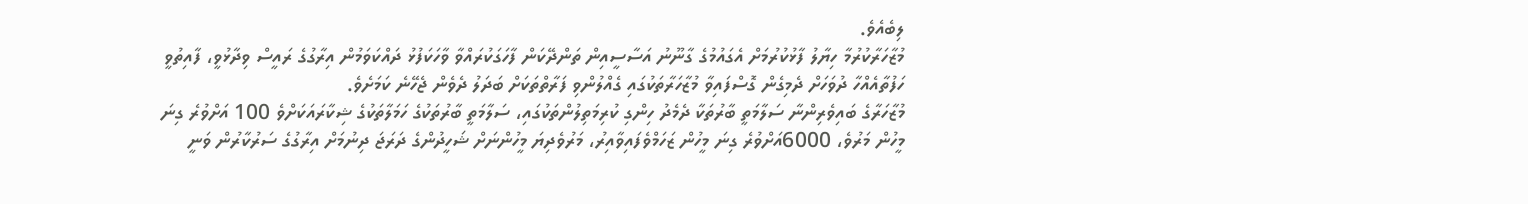ލިބެއެވެ.
މުޒާހަރާކުރުމާ ހިޔާލު ފާޅުކުރުމަށް އެގައުމުގެ ގާނޫނު އަސާސީއިން ތަންދޭކަން ފާހަގަކުރައްވާ ވާހަކަފުޅު ދައްކަވަމުން އިރާގުގެ ރައީސް ވިދާޅުވީ، ފާއިތުވީ ހަފުތާއެއްހާ ދުވަހަށް ދެމިގެން ގޮސްފައިވާ މުޒާހަރާތަކުގައި ގެއްލުންވި ފަރާތްތަކަށް ބަދަލު ދެވެން ޖެހޭނެ ކަމަށެވެ.
މުޒާހަރާގެ ބައިވެރިންނާ ސަލާމަތީ ބާރުތަކާ ދެމެދު ހިންގި ކުރިމަތިލުންތަކުގައި، ސަލާމަތީ ބާރުތަކުގެ ހަމަލާތަކުގެ ޝިކާރައަކަށްވެ 100 އަށްވުރެ ގިނަ މީހުން މަރުވެ، 6000އަށްވުރެ ގިނަ މީހުން ޒަހަމްވެފައިވާއިރު، މަރުވެދިޔަ މީހުންނަށް ޝަހީދުންގެ ދަރަޖަ ދިނުމަށް އިރާގުގެ ސަރުކާރުން ވަނީ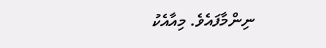ނިންމާފައެވެ. މިއާއެކު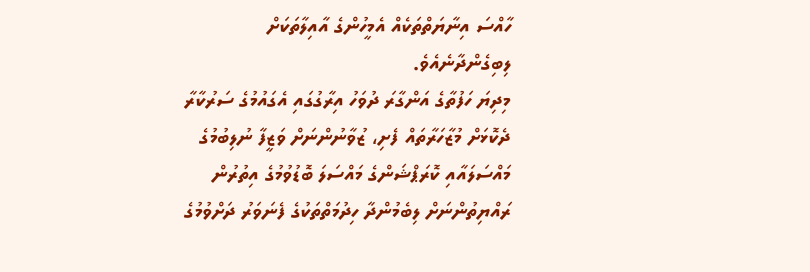ހާއްސަ އިނާޔަތްތަކެއް އެމީހުންގެ އާއިލާތަކަށް ލިބިގެންދާނެއެވެ.
މިދިޔަ ހަފުތާގެ އަންގާރަ ދުވަހު އިރާގުގައި އެގައުމުގެ ސަރުކާރާ ދެކޮޅަށް މުޒާހަރާތައް ފެށި، ޒުވާނުންނަށް ވަޒީފާ ނުލިބުމުގެ މައްސަލައާއި ކޮރަޕްޝަންގެ މައްސަލަ ބޮޑުވުމުގެ އިތުރުން ރައްޔިތުންނަށް ލިބެމުންދާ ހިދުމަތްތަކުގެ ފެނަވަރު ދަށްވުމުގެ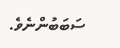ސަބަބުންނެވެ.